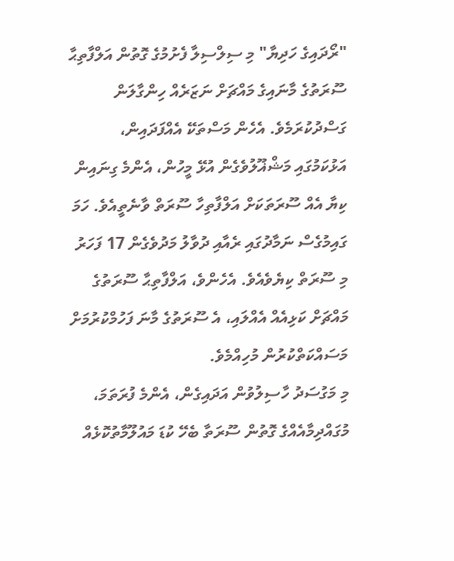"ރޯދައިގެ ހަދިޔާ" މި ސިލްސިލާ ފެށުމުގެ ގޮތުން އަލްފާތިޙާ ސޫރަތުގެ މާނައިގެ މައްޗަށް ނަޒަރެއް ހިންގާލަން ގަސްދުކުރަމެވެ. އެހެން މަސްތަކޭ އެއްފަދައިން، އަޅުކަމުގައި މަޝްޣޫލުވެގެން އުޅޭ މީހުން، އެންމެ ގިނައިން ކިޔާ އެއް ސޫރަތަކަށް އަލްފާތިހާ ސޫރަތް ވާނެތީއެވެ. ހަމަ ގައިމުގެސް ނަމާދުގައި ރެއާއި ދުވާލު މަދުވެގެން 17 ފަހަރު މި ސޫރަތް ކިޔެވެއެވެ. އެހެންވެ، އަލްފާތިޙާ ސޫރަތުގެ މައްޗަށް ކަޅިއެއް އެއްލައި، އެ ސޫރަތުގެ މާނަ ފަހުމްކުރުމަށް މަސައްކަތްކުރުން މުހިއްމެވެ.
މި މަގުސަދު ހާސިލުވުން އަދައިގެން، އެންމެ ފުރަތަމަ، މުގައްދިމާއެއްގެ ގޮތުން ސޫރަތާ ބެހޭ ކުޑަ މައުލޫމާތުކޮޅެއް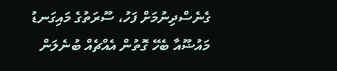ގެނެސްދިނުމަށް ފަހު، ސޫރަތުގެ މައިގަނޑު މައުޟޫއާ ބެހޭ ގޮތުން އެއްޗެއް ބުނެލަން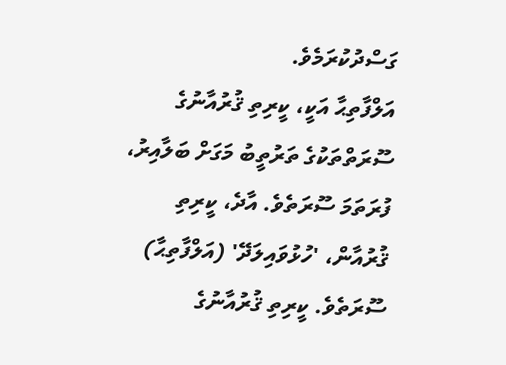ގަސްދުކުރަމެވެ.
އަލްފާތިޙާ އަކީ، ކީރިތި ޤުރުއާނުގެ ސޫރަތްތަކުގެ ތަރުތީބު މަގަށް ބަލާއިރު، ފުރަތަމަ ސޫރަތެވެ. އާދެ، ކީރިތި ޤުރުއާން، 'ހުޅުވައިލަދޭ' (އަލްފާތިޙާ) ސޫރަތެވެ. ކީރިތި ޤުރުއާނުގެ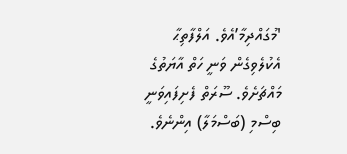'މުގައްދިމާ’އެވެ. އަލްފާތިޙާ އެކުލެވިގެން ވަނީ ހަތް އާޔަތުގެ މައްޗަށެވެ. ސޫރަތް ފެށިފައިވަނީ ބިސްމި (ބަސްމަލާ) އިންނެވެ.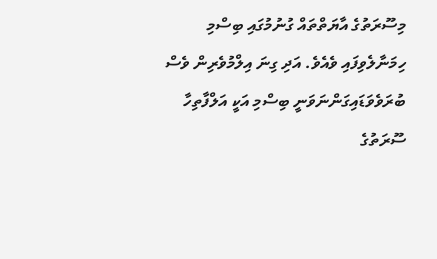މިސޫރަތުގެ އާޔަތްތައް ގުނުމުގައި ބިސްމި ހިމަނާލެވިފައި ވެއެވެ. އަދި ގިނަ އިލްމުވެރިން ވެސް ބުރަވެވަޑައިގަންނަވަނީ ބިސްމި އަކީ އަލްފާތިހާ ސޫރަތުގެ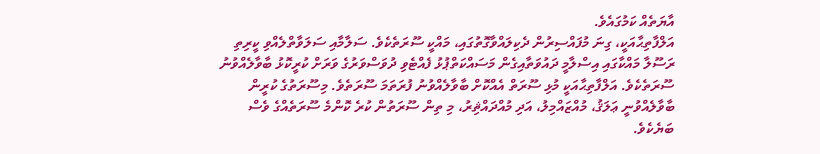އާޔަތެއް ކަމުގައެވެ.
އަލްފާތިޙާއަކީ، ގިނަ މުފައްސިރުން ދެކިލައްވާގޮތުގައި، މައްކީ ސޫރަތެކެވެ. ސަލާމާއި ސަލަވާތްލެއްވި ކީރިތި ރަސޫލާ މައްކާގައި އިސްލާމީ ދައުވަތާއިގެން މަސައްކަތްޕުޅު ފެއްޓެވި ދުވަސްވަރުގެ ވަރަށް ކުރީކޮޅު ބާވާލެއްވުނު ސޫރަތެކެވެ. އަލްފާތިޙާއަކީ މުޅި ސޫރަތް އެއްކޮށް ބާވާލެއްވުނު ފުރަތަމަ ސޫރަތެވެ. މިސޫރަތުގެ ކުރީން ބާވާލެއްވުނީ ޢަލަޤު، މުއްޒައްމިލު، އަދި މުއްދައްޘިރު، މި ތިން ސޫރަތުން ކުރެ ކޮންމެ ސޫރަތެއްގެ ވެސް ބަޔެކެވެ.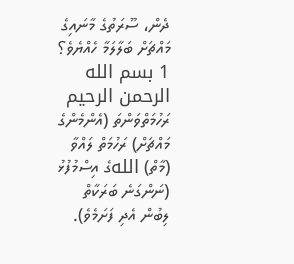ދެން، ސޫރަތުގެ މާނައިގެ މައްޗަށް ބަލާލަމާ ހެއްޔެވެ؟
1 بسم الله الرحمن الرحيم ރަހުމަތްވަންތަ (އެންމެންގެ މައްޗަށް) ރަހުމަތް ލައްވާ (މާތް) اللهގެ އިސްމުފުޅު (ނަންގަނެ ބަރަކާތް ލިބުން އެދި ފަށަމެވެ).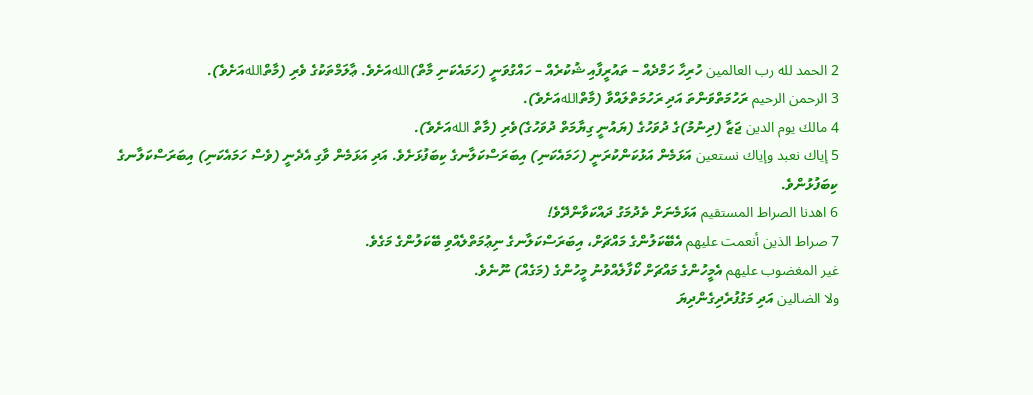2 الحمد لله رب العالمين ހުރިހާ ހަމްދެއް – ތައުރީފާއި ޝުކުރެއް – ހައްގުވަނީ (ހަމައެކަނި މާތް)اللهއަށެވެ. ޢާލަމްތަކުގެ ވެރި (މާތްاللهއަށެވެ).
3 الرحمن الرحيم ރަހުމަތްވަންތަ އަދި ރަހުމަތްލައްވާ (މާތްاللهއަށެވެ).
4 مالك يوم الدين ޖަޒާ (ދިނުމު)ގެ ދުވަހުގެ (ޔައުނީ ގިޔާމަތް ދުވަހުގެ)ވެރި (މާތް اللهއަށެވެ).
5 إياك نعبد وإياك نستعين އަޅަމެން އަޅުކަންކުރަނީ (ހަމައެކަނި) އިބަރަސްކަލާނގެ ކިބަފުޅަށެވެ. އަދި އަޅަމެން ވާގި އެދެނީ (ވެސް ހަމައެކަނި) އިބަރަސްކަލާނގެ ކިބަފުޅުންވެ.
6 اهدنا الصراط المستقيم އަޅަމެނަށް ތެދުމަގު ދައްކަވާންދޭވެ!
7 صراط الذين أنعمت عليهم އެބޭކަލުންގެ މައްޗަށް، އިބަރަސްކަލާނގެ ނިޢުމަތްލެއްވި ބޭކަލުންގެ މަގެވެ.
غير المغضوب عليهم އެމީހުންގެ މައްޗަށް ކޯފާލެއްވުނު މީހުންގެ (މަގެއް) ނޫނެވެ.
ولا الضالين އަދި މަގުފުރެދިގެންދިޔަ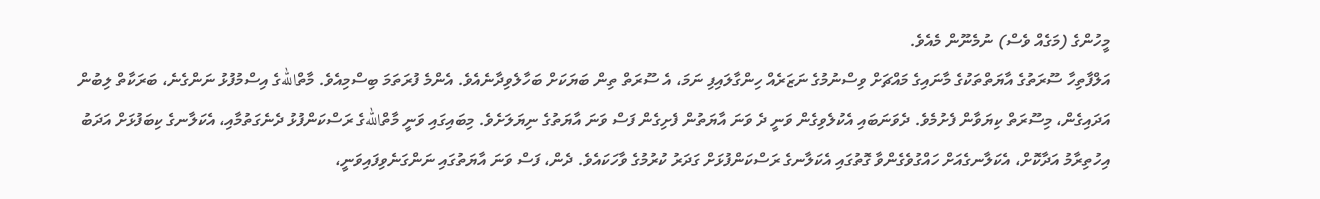މީހުންގެ (މަގެއް ވެސް) ނުމެނޫން މެއެވެ.
އަލްފާތިހާ ސޫރަތުގެ އާޔަތްތަކުގެ މާނައިގެ މައްޗަށް ވިސްނުމުގެ ނަޒަރެއް ހިންގާލައިފި ނަމަ، އެ ސޫރަތް ތިން ބަޔަކަށް ބަހާލެވިދާނެއެވެ. އެންމެ ފުރަތަމަ ބިސްމިއެވެ. މާތްاللهގެ އިސްމުފުޅު ނަންގެނެ، ބަރަކާތް ލިބުން އަދައިގެން، މިސޫރަތް ކިޔަވާން ފެށުމެވެ. ދެވަނަބައި އެކުލެވިގެން ވަނީ ދެ ވަނަ އާޔަތުން ފެށިގެން ފަސް ވަނަ އާޔަތުގެ ނިޔަލަށެވެ. މިބައިގައި ވަނީ މާތްاللهގެ ރަސްކަންފުޅު ދެނެގަތުމާއި، އެކަލާނގެ ކިބަފުޅަށް އަދަބު އިހުތިރާމު އަދާކޮށް، އެކަލާނގެއަށް ހައްގުވެގެންވާ ގޮތުގައި އެކަލާނގެ ރަސްކަންފުޅަށް ގަދަރު ކުރުމުގެ ވާހަކައެވެ. ދެން، ފަސް ވަނަ އާޔަތުގައި ނަންގަނެވިފައިވަނީ،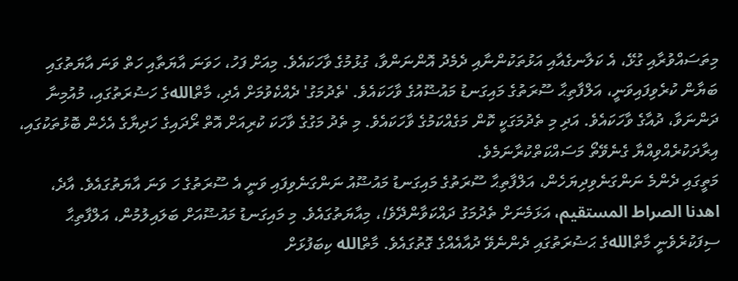މިތަސައްވުރާއި ގުޅޭ، އެ ކަލާނގެއާއި އަޅުތަކުންނާއި ދެމެދު އޮންނަންވާ، ގުޅުމުގެ ވާހަކައެވެ. މިއަށް ފަހު، ހަވަނަ އާޔަތާއި ހަތް ވަނަ އާޔަތުގައި ބަޔާން ކުރެވިފައިވަނީ، އަލްފާތިޙާ ސޫރަތުގެ މައިގަނޑު މައުޟޫއުގެ ވާހަކައެވެ. 'ތެދުމަގު' ދެއްކެވުމަށް އެދި، މާތްاللهގެ ހަޟުރަތުގައި، މުއުމިނާ ދަންނަވާ، ދުއާގެ ވާހަކައެވެ. އަދި މި ތެދުމަގަކީ ކޮން މަގެއްކަމުގެ ވާހަކައެވެ. މި ތެދު މަގުގެ ވާހަކަ ކުރިއަށް އޮތް ރޯދައިގެ ހަދިޔާގެ އެހެން ބޮޅުތަކުގައި، އިރާދަކުރެއްވިއްޔާ ގެނެވޭތޯ މަސައްކަތްކުރާނަމެވެ.
މަތީގައި ދެންމެ ނަންގަނެވިދިޔަހެން، އަލްފާތިޙާ ސޫރަތުގެ މައިގަނޑު މައުޟޫއު ނަންގަނެވިފައި ވަނީ އެ ސޫރަތުގެ ހަ ވަނަ އާޔަތުގައެވެ. އާދެ، اهدنا الصراط المستقيم، އަޅަމެނަށް ތެދުމަގު ދައްކަވާންދޭވެ!، މިއާޔަތުގައެވެ. މި މައިގަނޑު މައުޟޫއަށް ބަލައިލުމުން، އަލްފާތިޙާ ސިފަކުރެވެނީ މާތްاللهގެ ޙަޟުރަތުގައި ދެންނެވޭ ދުއާއެއްގެ ގޮތުގައެވެ. މާތްالله ކިބަފުޅަށް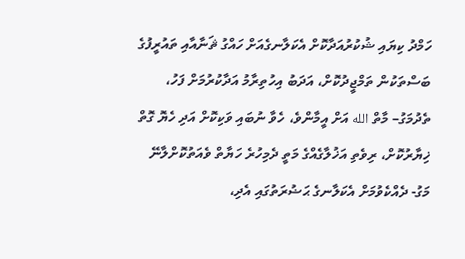ހަމްދު ކިޔައި ޝުކުރުއަދާކޮށް އެކަލާނގެއަށް ހައްގު ޘަނާއާއި ތައުރީފުގެ ބަސްތަކުން ތަމްޖީދުކޮށް، އަދަބު އިހުތިރާމު އަދާކުރުމަށް ފަހު، ތެދުމަގު– މާތް الله އަށް އީމާންވެ، ހެވާ ނުބައި ވަކިކޮށް އަދި ހެޔޮ ގޮތް ޚިޔާރުކޮށް، ރިވެތި އަޚުލާގެއްގެ މަތީ ދެމިހުރެ ހަޔާތް ވެއަތުކޮށްލާނޭ މަގު- ދެއްކެވުމަށް އެކަލާނގެ ޙަޟުރަތުގައި އެދި،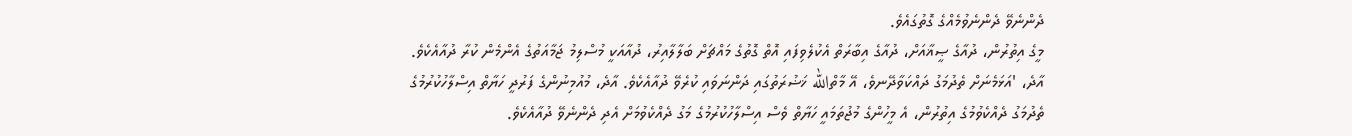ދެންނެވޭ ދެންނެވުމެއްގެ ގޮތުގައެވެ.
މީގެ އިތުރުން، ދުއާގެ ޞީޣާއަށް، ދުއާގެ އިބާރަތް އެކުލެވިފައި އޮތް ގޮތުގެ މައްޗަށް ބަލާލާއިރު، ދުއާއަކީ މުސްލިމު ޖަމާއަތުގެ އެންމެން ކުރާ ދުއާއެކެވެ. އާދެ، 'އަޅަމެނަށް ތެދުމަގު ދައްކަވާދޭނވެ، އޭ މާތްالله ޚަޟުރަތުގައި ދަންނަވައި ކުރެވޭ ދުއާއެކެވެ. އާދެ، މުއުމިނުންގެ ފަރުދީ ހަޔާތް އިސްލާހުކުރުމުގެ ތެދުމަގު ދެއްކެވުމުގެ އިތުރުން، އެ މީހުންގެ މުޖުތަމައީ ހަޔާތް ވެސް އިސްލާހުކުރުމުގެ މަގު ދެއްކެވުމަށް އެދި ދެންނެވޭ ދުއާއެކެވެ.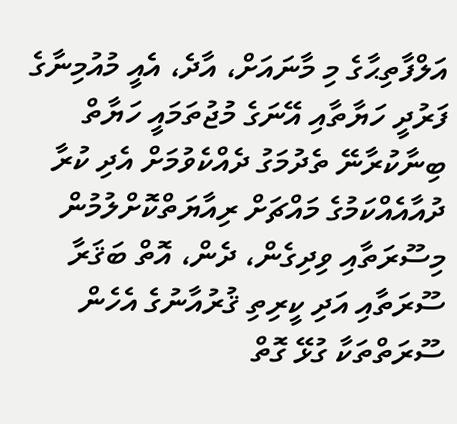އަލްފާތިޙާގެ މި މާނައަށް، އާދެ، އެއީ މުއުމިނާގެ ފަރުދީ ހަޔާތާއި އޭނަގެ މުޖުތަމައީ ހަޔާތް ބިނާކުރާނޭ ތެދުމަގު ދެއްކެވުމަށް އެދި ކުރާ ދުއާއެއްކަމުގެ މައްޗަށް ރިއާޔަތްކޮށްލުމުން މިސޫރަތާއި ވިދިގެން، ދެން، އޮތް ބަޤަރާ ސޫރަތާއި އަދި ކީރިތި ޤުރުއާނުގެ އެހެން ސޫރަތްތަކާ ގުޅޭ ގޮތް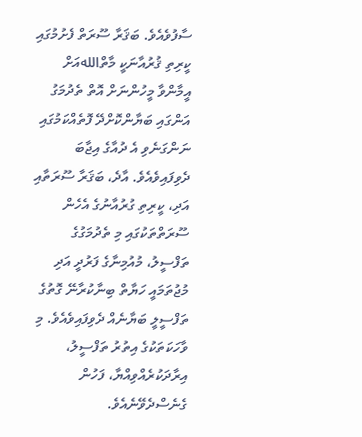ސާފުވެއެވެ. ބަޤަރާ ސޫރަތް ފެށުމުގައި ކީރިތި ޤުރުއާނަކީ މާތްاللهއަށް އީމާންވާ މީހުންނަށް އޮތް ތެދުމަގު އަންގައި ބަޔާންކޮށްދޭ ފޮތެއްކަމުގައި ނަންގަނެވި އެ ދުއާގެ އިޖާބަ ދެވިފައިވެއެވެ. އާދެ، ބަޤަރާ ސޫރަތާއި އަދި، ކީރިތި ގުރުއާނުގެ އެހެން ސޫރަތްތަކުގައި މި ތެދުމަގުގެ ތަފްސީލު، މުއުމިނާގެ ފަރުދީ އަދި މުޖުތަމައީ ހަޔާތް ބިނާކުރާނޭ ގޮތުގެ ތަފްސީލީ ބަޔާނެއް ދެވިފައިވެއެވެ. މި ވާހަކަތަކުގެ އިތުރު ތަފްސީލު، އިރާދަކުރެއްވިއްޔާ، ފަހުން ގެނެސްދެވޭނެއެވެ.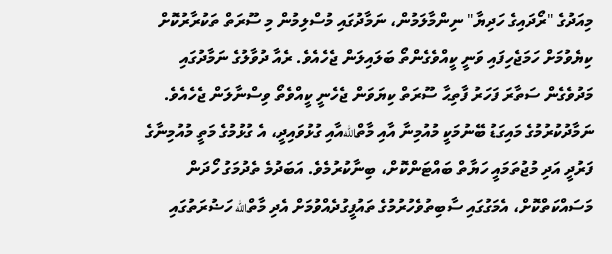މިއަދުގެ "ރޯދައިގެ ހަދިޔާ" ނިންމާލަމުން، ނަމާދުގައި މުސްލިމުން މި ސޫރަތް ތަކުރާރުކޮށް ކިޔެވުމަށް ހަމަޖެހިފައި ވަނީ ކީއްވެގެންތޯ ބަލައިލަން ޖެހެއެވެ. ރެއާ ދުވާލުގެ ނަމާދުގައި މަދުވެގެން ސަތާރަ ފަހަރު ފާތިޙާ ސޫރަތް ކިޔަވަން ޖެހެނީ ކީއްވެތޯ ވިސްނާލަން ޖެހެއެވެ. ނަމާދުކުރުމުގެ މައިގަޑު ބޭނުމަކީ މުއުމިނާ އާއި މާތްاللهއާއި ގުޅުވައިދީ، އެ ގުޅުމުގެ މަތީ މުއުމިނާގެ ފަރުދީ އަދި މުޖުތަމައީ ހަޔާތް ބައްޓަންކޮށް، ބިނާކުރުމެވެ. އަބަދުމެ ތެދުމަގު ހޯދަން މަސައްކަތްކޮށް، އެމަގުގައި ސާބިތުވެހުރުމުގެ ތައުފީގުދެއްވުމަށް އެދި މާތްالله ހަޟުރަތުގައި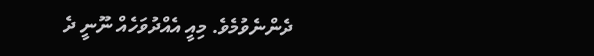ދެންނެވުމެވެ. މިއީ އެއްދުވަހެއް ނޫނީ ދެ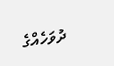ދުވަހެއްގެ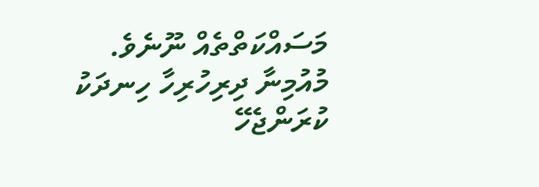މަސައްކަތްތެއް ނޫނެވެ. މުއުމިނާ ދިރިހުރިހާ ހިނދަކު ކުރަންޖެހޭ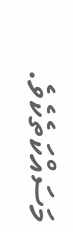މަސައްކަތެކެވެ.